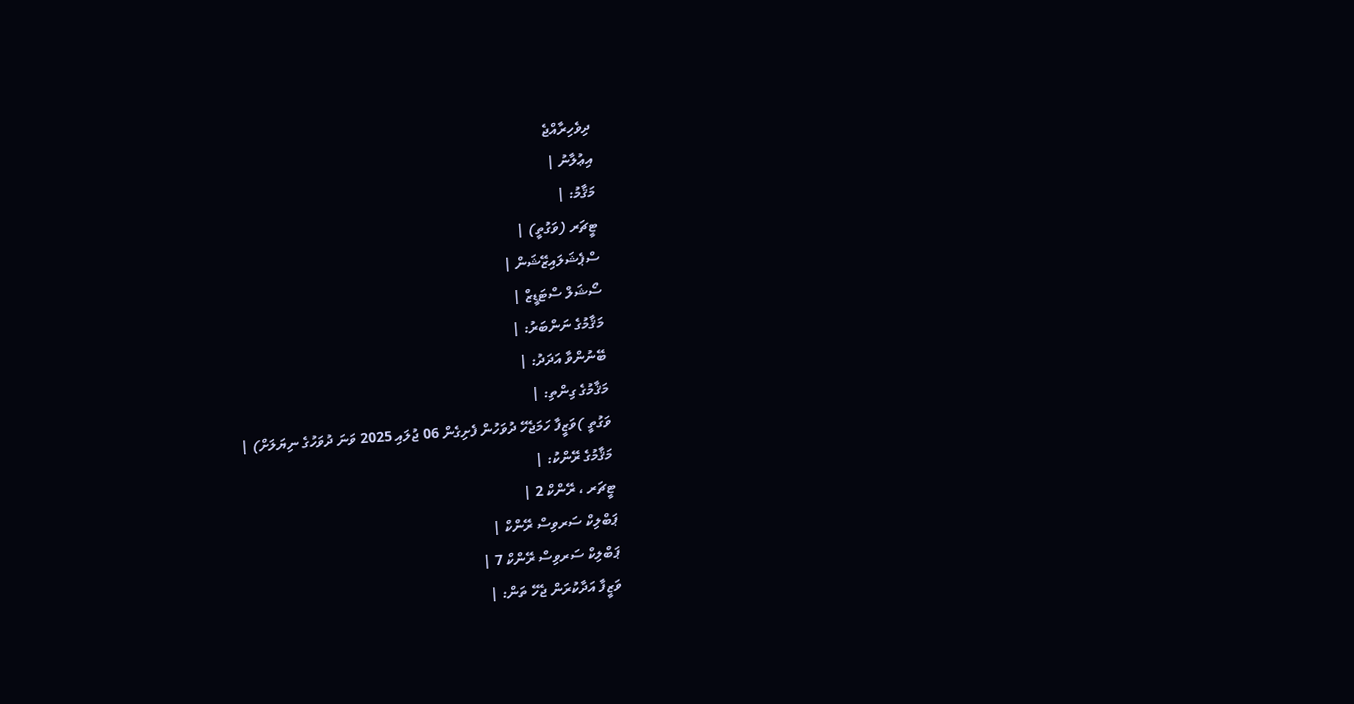ދިވެހިރާއްޖެ
އިޢުލާނު |
މަޤާމު: |
ޓީޗަރ (ވަގުތީ) |
ސްޕެޝަލައިޒޭޝަން |
ސޯޝަލް ސްޓަޑީޒް |
މަޤާމުގެ ނަންބަރު: |
ބޭނުންވާ އަދަދު: |
މަޤާމުގެ ގިންތި: |
ވަގުތީ )ވަޒީފާ ހަމަޖެހޭ ދުވަހުން ފެށިގެން 06 ޖުލައި 2025 ވަނަ ދުވަހުގެ ނިޔަލަށް) |
މަޤާމުގެ ރޭންކު: |
ޓީޗަރ ، ރޭންކް 2 |
ޕަބްލިކް ސަރވިސް ރޭންކް |
ޕަބްލިކް ސަރވިސް ރޭންކް 7 |
ވަޒީފާ އަދާކުރަން ޖެހޭ ތަން: |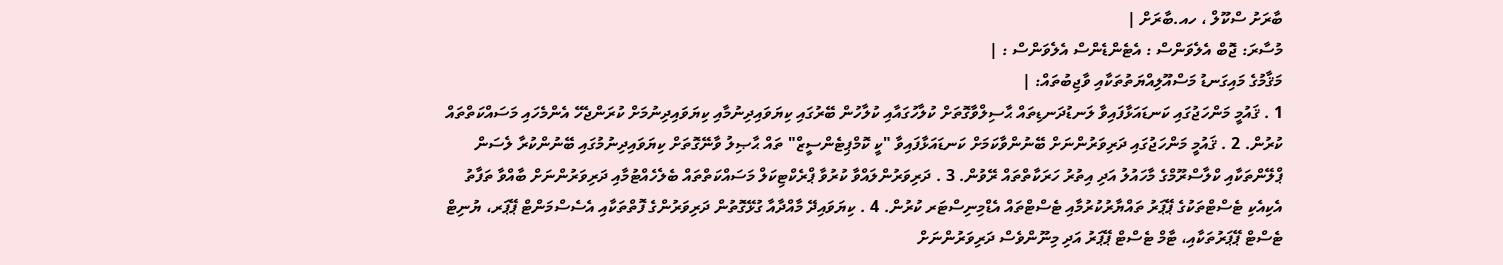ބާރަށު ސްކޫލް ، ހއ.ބާރަށް |
މުސާރަ: ޖޮބް އެލެވަންސް : އެޓެންޑެންސް އެލެވަންސް : |
މަޤާމުގެ މައިގަނޑު މަސްއޫލިއްޔަތުތަކާއި ވާޖިބުތައް: |
1 . ޤައުމީ މަންހަޖުގައި ކަނޑައަޅާފައިވާ ލަނޑުދަނޑިތައް ޙާސިލްވާގޮތަށް ކުލާހުގައާއި ކުލާހުން ބޭރުގައި ކިޔަވައިދިނުމާއި ކިޔަވައިދިނުމަށް ކުރަންޖެހޭ އެންމެހައި މަސައްކަތްތައް ކުރުން. 2 . ޤައުމީ މަންހަޖުގައި ދަރިވަރުންނަށް ބޭނުންވާކަމަށް ކަނޑައަޅާފައިވާ "ކީ ކޮމްޕިޓެންސީޒް" ތައް ޙާޞިލު ވާނޭގޮތަށް ކިޔަވައިދިނުމުގައި ބޭނުންކުރާ ލެސަން ޕްލޭންތަކާއި ކްލާސްރޫމްގެ މާހައުލު އަދި އިތުރު ހަރަކާތްތައް ރޭވުން. 3 . ދަރިވަރުންލައްވާ ކުރުވާ ޕްރެކްޓިކަލް މަސައްކަތްތައް ބެލެހެއްޓުމާއި ދަރިވަރުންނަށް ބާއްވާ ތަފާތު އެކިއެކި ޓެސްޓްތަކުގެ ޕޭޕަރު ތައްޔާރުކުރުމާއި ޓެސްޓްތައް އެޑްމިނިސްޓަރ ކުރުން. 4 . ކިޔަވައިދޭ މާއްދާއާ ގުޅޭގޮތުން ދަރިވަރުންގެ ފޮތްތަކާއި އެސެސްމަންޓް ޕޭޕަރ، ޔުނިޓް ޓެސްޓް ޕޭޕަރުތަކާއި، ޓާމް ޓެސްޓް ޕޭޕަރު އަދި މިނޫންވެސް ދަރިވަރުންނަށް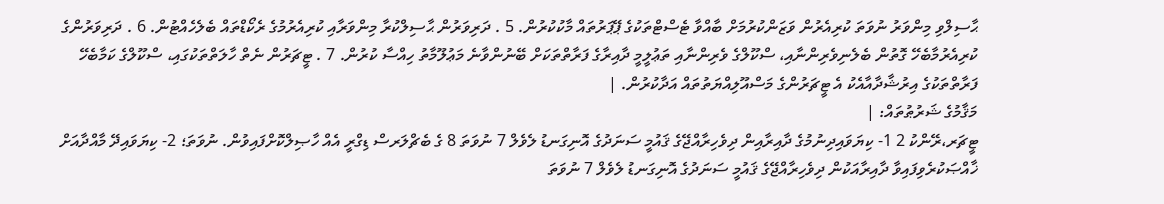ޙާސިލްވި މިންވަރު ނުވަތަ ކުރިއެރުން ވަޒަންކުރުމަށް ބާއްވާ ޓެސްޓްތަކުގެ ޕޭޕަރުތައް މާކުކުރުން. 5 . ދަރިވަރުން ޙާސިލްކުރާ މިންވަރާއި ކުރިއެރުމުގެ ރެކޯޑްތައް ބެލެހެއްޓުން. 6 . ދަރިވަރުންގެ ކުރިއެރުމާބެހޭ ގޮތުން ބެލެނިވެރިންނާއި، ސްކޫލްގެ ވެރިންނާއި ތަޢުލީމީ ދާއިރާގެ ފަރާތްތަކަށް ބޭނުންވާނެ މަޢުލޫމާތު ހިއްސާ ކުރުން. 7 . ޓީޗަރުން ނެތް ހާލަތްތަކުގައި، ސްކޫލްގެ ކަމާބެހޭ ފަރާތްތަކުގެ އިރުޝާދާއާއެކު އެ ޓީޗަރުންގެ މަސްއޫލިއްޔަތުތައް އަދާކުރުން. |
މަޤާމުގެ ޝަރުޠުތައް: |
ޓީޗަރ،ރޭންކު 2 1- ކިޔަވައިދިނުމުގެ ދާއިރާއިން ދިވެހިރާއްޖޭގެ ޤައުމީ ސަނަދުގެ އޮނިގަނޑު ލެވެލް 7 ނުވަތަ 8 ގެ ބެޗްލަރސް ޑިގްރީ އެއް ހާޞިލްކޮށްފައިވުން. ނުވަތަ؛ 2- ކިޔަވައިދޭ މާއްދާއަށް ޚާއްޞަކުރެވިފައިވާ ދާއިރާއަކުން ދިވެހިރާއްޖޭގެ ޤައުމީ ސަނަދުގެ އޮނިގަނޑު ލެވެލް 7 ނުވަތަ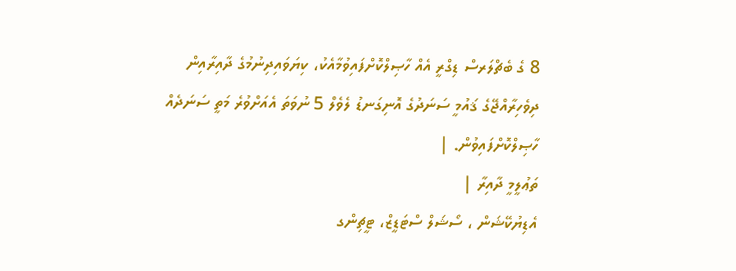8 ގެ ބެޗްލަރސް ޑިގްރީ އެއް ހާޞިލްކޮށްފައިވުމާއެކު، ކިޔަވައިދިނުމުގެ ދާއިރާއިން ދިވެހިރާއްޖޭގެ ޤައުމީ ސަނަދުގެ އޮނިގަނޑު ލެވެލް 5 ނުވަތަ އެއަށްވުރެ މަތީ ސަނަދެއް ހާޞިލްކޮށްފައިވުން. |
ތަޢުލީމީ ދާއިރާ |
އެޑިޔުކޭޝަން ، ސޯޝަލް ސްޓަޑީޒް، ޓީޗިންގ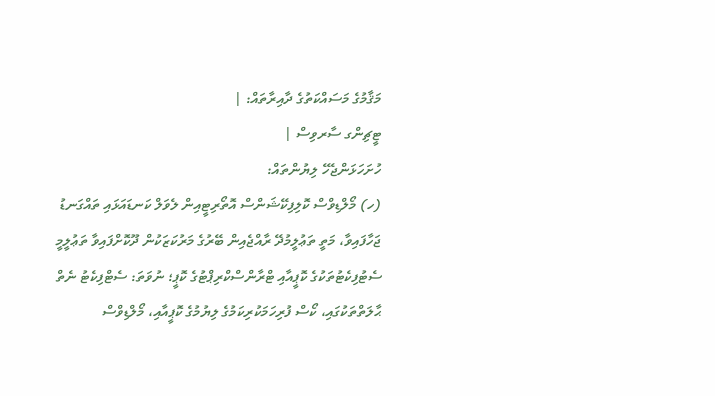މަޤާމުގެ މަސައްކަތުގެ ދާއިރާތައް: |
ޓީޗިންގ ސާރވިސް |
ހުށަހަޅަންޖެހޭ ލިޔުންތައް:
(ހ) މޯލްޑިވްސް ކޮލިފިކޭޝަންސް އޮތޯރިޓީއިން ލެވަލް ކަނޑައަޅައި ތައްގަނޑު ޖަހާފައިވާ، މަތީ ތަޢުލީމުދޭ ރާއްޖެއިން ބޭރުގެ މަރުކަޒަކުން ދޫކޮށްފައިވާ ތަޢުލީމީ ސެޓުފިކެޓުތަކުގެ ކޮޕީއާއި ޓްރާންސްކްރިޕްޓުގެ ކޮޕީ؛ ނުވަތަ: ސެޓްފިކެޓު ނެތް ޙާލަތްތަކުގައި، ކޯސް ފުރިހަމަކުރިކަމުގެ ލިޔުމުގެ ކޮޕީއާއި، މޯލްޑިވްސް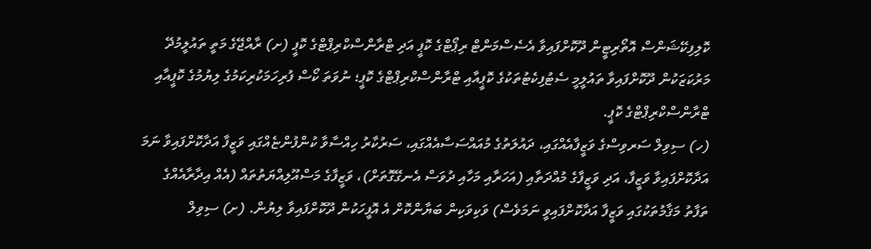ކޮލިފިކޭޝަންސް އޮތޯރިޓީން ދޫކޮށްފައިވާ އެސެސްމަންޓް ރިޕޯޓްގެ ކޮޕީ އަދި ޓްރާންސްކްރިޕްޓްގެ ކޮޕީ (ށ) ރާއްޖޭގެ މަތީ ތައުލީމުދޭ މަރުކަޒަކުން ދޫކޮށްފައިވާ ތައުލީމީ ސެޓުފިކެޓުތަކުގެ ކޮޕީއާއި ޓްރާންސްކްރިޕްޓްގެ ކޮޕީ؛ ނުވަތަ ކޯސް ފުރިހަމަކުރިކަމުގެ ލިޔުމުގެ ކޮޕީއާއި ޓްރާންސްކްރިޕްޓްގެ ކޮޕީ.
(ހ) ސިވިލް ސަރވިސްގެ ވަޒީފާއެއްގައި، ދައުލަތުގެ މުއައްސަސާއެއްގައި، ސަރުކާރު ހިއްސާވާ ކުންފުންޏެއްގައި ވަޒީފާ އަދާކޮށްފައިވާ ނަމަ އަދާކޮށްފައިވާ ވަޒީފާ، އަދި ވަޒީފާގެ މުއްދަތާއި (އަހަރާއި މަހާއި ދުވަސް އެނގޭގޮތަށް)، ވަޒީފާގެ މަސްއޫލިއްޔަތުތައް (އެއް އިދާރާއެއްގެ ތަފާތު މަޤާމުތަކުގައި ވަޒީފާ އަދާކޮށްފައިވީ ނަމަވެސް) ވަކިވަކިން ބަޔާންކޮށް އެ އޮފީހަކުން ދޫކޮށްފައިވާ ލިޔުން. (ށ) ސިވިލް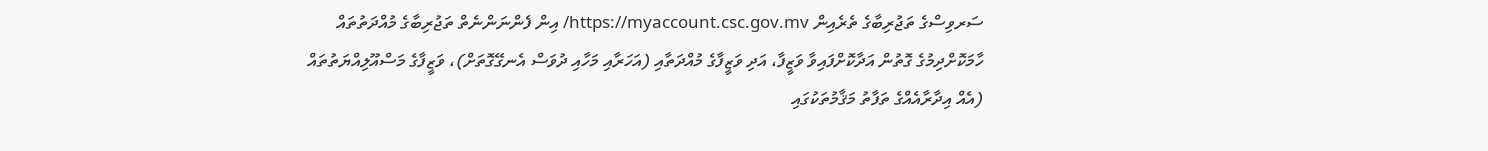ސަރވިސްގެ ތަޖުރިބާގެ ތެރެއިން https://myaccount.csc.gov.mv/ އިން ފެންނަންނެތް ތަޖުރިބާގެ މުއްދަތުތައް ހާމަކޮށްދިމުގެ ގޮތުން އަދާކޮށްފައިވާ ވަޒީފާ، އަދި ވަޒީފާގެ މުއްދަތާއި (އަހަރާއި މަހާއި ދުވަސް އެނގޭގޮތަށް)، ވަޒީފާގެ މަސްއޫލިއްޔަތުތައް (އެއް އިދާރާއެއްގެ ތަފާތު މަޤާމުތަކުގައި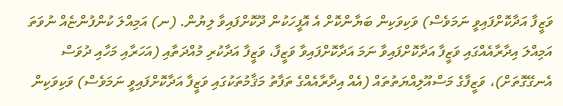ވަޒީފާ އަދާކޮށްފައިވީ ނަމަވެސް) ވަކިވަކިން ބަޔާންކޮށް އެ އޮފީހަކުން ދޫކޮށްފައިވާ ލިޔުން. (ނ) އަމިއްލަ ކުންފުންޏެއް ނުވަތަ އަމިއްލަ އިދާރާއެއްގައި ވަޒީފާ އަދާކޮށްފައިވާ ނަމަ އަދާކޮށްފައިވާ ވަޒީފާ، ވަޒީފާ އަދާކުރި މުއްދަތާއި (އަހަރާއި މަހާއި ދުވަސް އެނގޭގޮތަށް)، ވަޒީފާގެ މަސްއޫލިއްޔަތުތައް (އެއް އިދާރާއެއްގެ ތަފާތު މަޤާމުތަކުގައި ވަޒީފާ އަދާކޮށްފައިވީ ނަމަވެސް) ވަކިވަކިން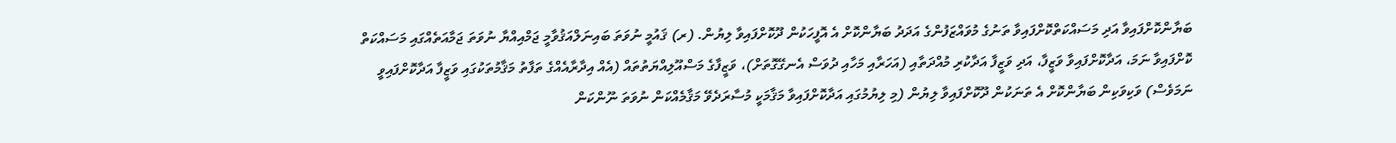ބަޔާންކޮށްފައިވާ އަދި މަސައްކަތްކޮށްފައިވާ ތަނުގެ މުވައްޒަފުންގެ އަދަދު ބަޔާންކޮށް އެ އޮފީހަކުން ދޫކޮށްފައިވާ ލިޔުން. (ރ) ޤައުމީ ނުވަތަ ބައިނަލްއަޤުވާމީ ޖަމްއިއްޔާ ނުވަތަ ޖަމާއަތެއްގައި މަސައްކަތް ކޮށްފައިވާ ނަމަ، އަދާކޮށްފައިވާ ވަޒީފާ، އަދި ވަޒީފާ އަދާކުރި މުއްދަތާއި (އަހަރާއި މަހާއި ދުވަސް އެނގޭގޮތަށް)، ވަޒީފާގެ މަސްއޫލިއްޔަތުތައް (އެއް އިދާރާއެއްގެ ތަފާތު މަޤާމުތަކުގައި ވަޒީފާ އަދާކޮށްފައިވީ ނަމަވެސް) ވަކިވަކިން ބަޔާންކޮށް އެ ތަނަކުން ދޫކޮށްފައިވާ ލިޔުން (މި ލިޔުމުގައި އަދާކޮށްފައިވާ މަޤާމަކީ މުސާރަދެވޭ މަޤާމެއްކަން ނުވަތަ ނޫންކަން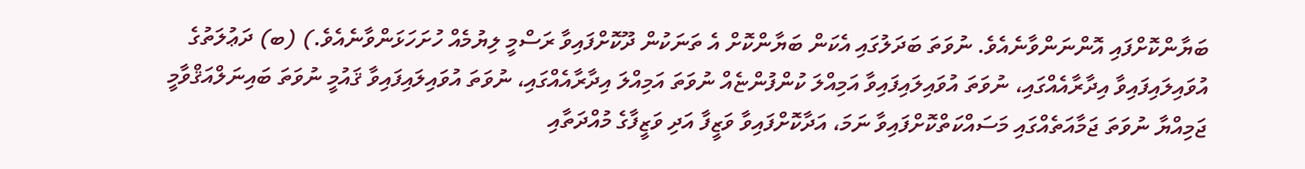ބަޔާންކޮށްފައި އޮންނަންވާނެއެވެ. ނުވަތަ ބަދަލުގައި އެކަން ބަޔާންކޮށް އެ ތަނަކުން ދޫކޮށްފައިވާ ރަސްމީ ލިޔުމެއް ހުށަހަޅަންވާނެއެވެ.) (ބ) ދަޢުލަތުގެ އުވައިލައިފައިވާ އިދާރާއެއްގައި، ނުވަތަ އުވައިލައިފައިވާ އަމިއްލަ ކުންފުންޏެއް ނުވަތަ އަމިއްލަ އިދާރާއެއްގައި، ނުވަތަ އުވައިލައިފައިވާ ޤައުމީ ނުވަތަ ބައިނަލްއަޤްވާމީ ޖަމިއްޔާ ނުވަތަ ޖަމާއަތެއްގައި މަސައްކަތްކޮށްފައިވާ ނަމަ، އަދާކޮށްފައިވާ ވަޒީފާ އަދި ވަޒީފާގެ މުއްދަތާއި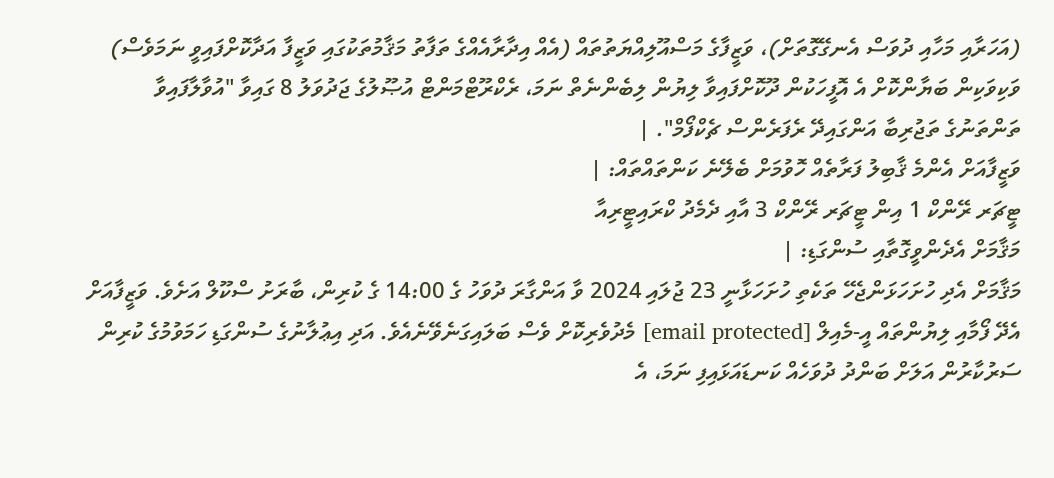(އަހަރާއި މަހާއި ދުވަސް އެނގޭގޮތަށް)، ވަޒީފާގެ މަސްއޫލިއްޔަތުތައް (އެއް އިދާރާއެއްގެ ތަފާތު މަޤާމުތަކުގައި ވަޒީފާ އަދާކޮށްފައިވީ ނަމަވެސް) ވަކިވަކިން ބަޔާންކޮށް އެ އޮފީހަކުން ދޫކޮށްފައިވާ ލިޔުން ލިބެންނެތް ނަމަ، ރެކްރޫޓްމަންޓް އުޞޫލުގެ ޖަދުވަލު 8 ގައިވާ "އުވާލާފައިވާ ތަންތަނުގެ ތަޖުރިބާ އަންގައިދޭ ރެފަރެންސް ޗެކްފޯމް". |
ވަޒީފާއަށް އެންމެ ޤާބިލު ފަރާތެއް ހޮވުމަށް ބެލޭނެ ކަންތައްތައް: |
ޓީޗަރ ރޭންކް 1 އިން ޓީޗަރ ރޭންކް 3 އާއި ދެމެދު ކްރައިޓީރިއާ
މަޤާމަށް އެދެންވީގޮތާއި ސުންގަޑި: |
މަޤާމަށް އެދި ހުށަހަޅަންޖެހޭ ތަކެތި ހުށަހަޅާނީ 23 ޖުލައި 2024 ވާ އަންގާރަ ދުވަހު ގެ 14:00 ގެ ކުރިން، ބާރަށު ސްކޫލް އަށެވެ. ވަޒީފާއަށް އެދޭ ފޯމާއި ލިޔުންތައް އީ-މެއިލް [email protected] މެދުވެރިކޮށް ވެސް ބަލައިގަނެވޭނެއެވެ. އަދި އިޢުލާނުގެ ސުންގަޑި ހަމަވުމުގެ ކުރިން ސަރުކާރުން އަލަށް ބަންދު ދުވަހެއް ކަނޑައަޅައިފި ނަމަ، އެ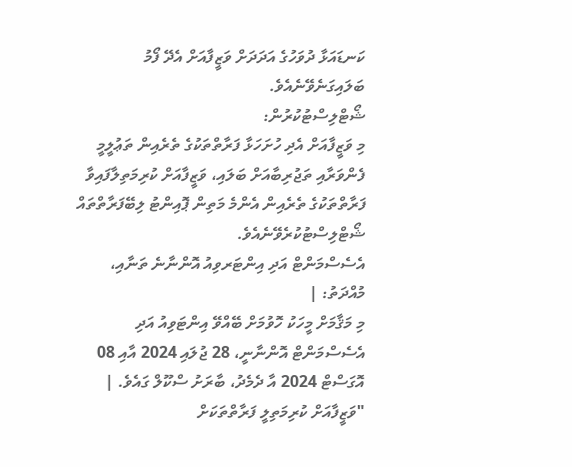ކަނޑައަޅާ ދުވަހުގެ އަދަދަށް ވަޒީފާއަށް އެދޭ ފޯމު ބަލައިގަނެވޭނެއެވެ.
ޝޯޓްލިސްޓުކުރުން:
މި ވަޒީފާއަށް އެދި ހުށަހަޅާ ފަރާތްތަކުގެ ތެރެއިން ތަޢުލީމީ ފެންވަރާއި ތަޖުރިބާއަށް ބަލައި، ވަޒީފާއަށް ކުރިމަތިލާފައިވާ ފަރާތްތަކުގެ ތެރެއިން އެންމެ މަތިން ޕޮއިންޓު ލިބޭފަރާތްތައް ޝޯޓްލިސްޓުކުރެވޭނެއެވެ.
އެސެސްމަންޓް އަދި އިންޓަރވިއު އޮންނާނެ ތަނާއި، މުއްދަތު: |
މި މަޤާމަށް މީހަކު ހޮވުމަށް ބޭއްވޭ އިންޓަވިއު އަދި އެސެސްމަންޓް އޮންނާނީ، 28 ޖުލައި 2024 އާއި 08 އޮގަސްޓް 2024 އާ ދެމެދު، ބާރަށު ސްކޫލް ގައެވެ. |
"ވަޒީފާއަށް ކުރިމަތިލީ ފަރާތްތަކަށް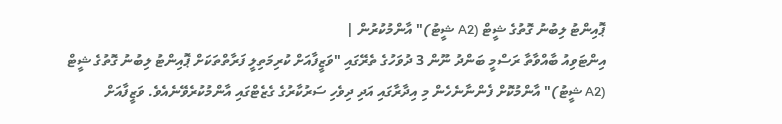ޕޮއިންޓު ލިބުނު ގޮތުގެ ޝީޓް (A2 ޝީޓު)" އާންމުކުރުން |
އިންޓަވިއު ބާއްވާތާ ރަސްމީ ބަންދު ނޫން 3 ދުވަހުގެ ތެރޭގައި "ވަޒީފާއަށް ކުރިމަތިލީ ފަރާތްތަކަށް ޕޮއިންޓު ލިބުނު ގޮތުގެ ޝީޓް (A2 ޝީޓު)" އާންމުކޮށް ފެންނާނެހެން މި އިދާރާގައި އަދި ދިވެހި ސަރުކާރުގެ ގެޒެޓްގައި އާންމުކުރެވޭނެއެވެ. ވަޒީފާއަށް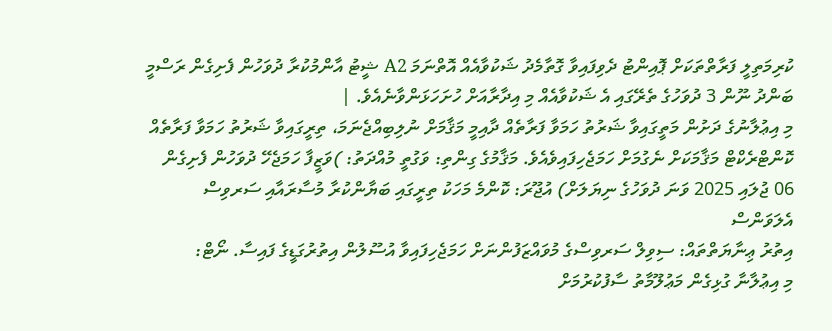ކުރިމަތިލީ ފަރާތްތަކަށް ޕޮއިންޓު ދެވިފައިވާ ގޮތާމެދު ޝަކުވާއެއް އޮތްނަމަ A2 ޝީޓު އާންމުކުރާ ދުވަހުން ފެށިގެން ރަސްމީ ބަންދު ނޫން 3 ދުވަހުގެ ތެރޭގައި އެ ޝަކުވާއެއް މި އިދާރާއަށް ހުށަހަޅަންވާނެއެވެ. |
މި އިޢުލާނުގެ ދަށުން މަތީގައިވާ ޝަރުތު ހަމަވާ ފަރާތެއް ދާއިމީ މަޤާމަށް ނުލިބިއްޖެނަމަ، ތިރީގައިވާ ޝަރުތު ހަމަވާ ފަރާތެއް ކޮންޓްރެކްޓް މަޤާމަކަށް ނެގުމަށް ހަމަޖެހިފައިވެއެވެ. މަޤާމުގެ ގިންތި: ވަގުތީ މުއްދަތު: )ވަޒީފާ ހަމަޖެހޭ ދުވަހުން ފެށިގެން 06 ޖުލައި 2025 ވަނަ ދުވަހުގެ ނިޔަލަށް) އުޖޫރަ: ކޮންމެ މަހަކު ތިރީގައި ބަޔާންކުރާ މުސާރައާއި ސަރވިސް އެލަވަންސް
އިތުރު ޢިނާޔަތްތައް: ސިވިލް ސަރވިސްގެ މުވައްޒަފުންނަށް ހަމަޖެހިފައިވާ އުސޫލުން އިތުރުގަޑީގެ ފައިސާ. ނޯޓް:
މި އިޢުލާނާ ގުޅިގެން މަޢުލޫމާތު ސާފުކުރުމަށް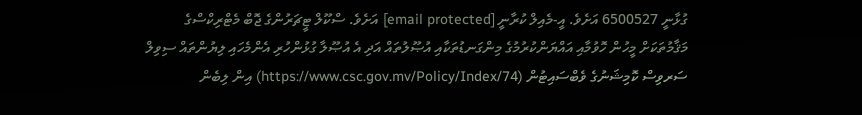ގުޅާނީ 6500527 އަށެވެ. އީ-މެއިލް ކުރާނީ [email protected] އަށެވެ. ސްކޫލް ޓީޗަރުންގެ ޖޮބް މެޓްރިކްސްގެ މަޤާމުތަކަށް މީހުން ހޮވުމާއި އައްޔަންކުރުމުގެ މިންގަނޑުތަކާއި އުޞޫލުތައް އަދި އެ އުޞޫލާ ގުޅުންހުރި އެންމެހައި ލިޔުންތައް ސިވިލް ސަރވިސް ކޮމިޝަނުގެ ވެބްސައިޓުން (https://www.csc.gov.mv/Policy/Index/74) އިން ލިބެން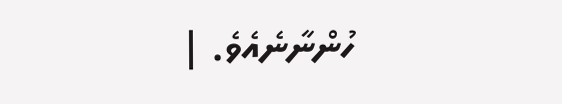ހުންނާނެއެވެ. |